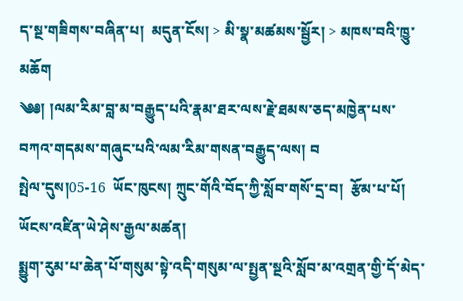ད་སྔ་གཟིགས་བཞིན་པ།  མདུན་ངོས། > མི་སྣ་མཚམས་སྦྱོར། > མཁས་བའི་ཁྱུ་མཆོག
༄༅། །ལམ་རིམ་བླ་མ་བརྒྱུད་པའི་རྣམ་ཐར་ལས་རྗེ་ཐམས་ཅད་མཁྱེན་པས་བཀའ་གདམས་གཞུང་པའི་ལམ་རིམ་གསན་བརྒྱུད་ལས། བ
སྤེལ་དུས།05-16  ཡོང་ཁུངས། ཀྲུང་གོའི་བོད་ཀྱི་སློབ་གསོ་དྲ་བ།  རྩོམ་པ་པོ། ཡོངས་འཛིན་ཡེ་ཤེས་རྒྱལ་མཚན།
སྨྱུག་རུམ་པ་ཆེན་པོ་གསུམ་སྟེ་འདི་གསུམ་ལ་སྤྱན་སྔའི་སློབ་མ་འགྲན་གྱི་དོ་མེད་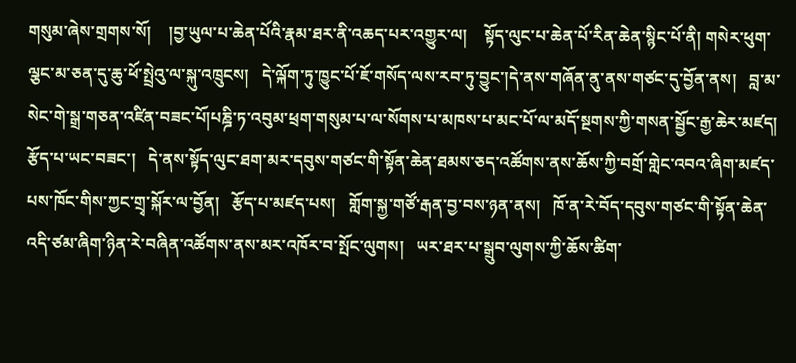གསུམ་ཞེས་གྲགས་སོ།    །བྱ་ཡུལ་པ་ཆེན་པོའི་རྣམ་ཐར་ནི་འཆད་པར་འགྱུར་ལ།    སྟོད་ལུང་པ་ཆེན་པོ་རིན་ཆེན་སྙིང་པོ་ནི། གསེར་ཕུག་ལྕང་མ་ཅན་དུ་ཆུ་ཕོ་སྤྲེའུ་ལ་སྐུ་འཁྲུངས།   དེ་ལྐོག་ཏུ་ཁྱུང་པོ་ཇོ་གསོད་ལས་རབ་ཏུ་བྱུང་།དེ་ནས་གཞོན་ནུ་ནས་གཙང་དུ་བྱོན་ནས།   བླ་མ་སེང་གེ་སྒྲ་གཅན་འཛིན་བཟང་པོ།པཎྜི་ཏ་འབུམ་ཕྲག་གསུམ་པ་ལ་སོགས་པ་མཁས་པ་མང་པོ་ལ་མདོ་སྔགས་ཀྱི་གསན་སྦྱོང་རྒྱ་ཆེར་མཛད། རྩོད་པ་ཡང་བཟང་།   དེ་ནས་སྟོད་ལུང་ཐག་མར་དབུས་གཙང་གི་སྟོན་ཆེན་ཐམས་ཅད་འཚོགས་ནས་ཆོས་ཀྱི་བགྲོ་གླེང་འབའ་ཞིག་མཛད་པས་ཁོང་གིས་ཀྱང་གྲྭ་སྐོར་ལ་བྱོན།   རྩོད་པ་མཛད་པས།   གློག་སྐྱ་གཙོ་རྒན་བྱ་བས་ཉན་ནས།   ཁོ་ན་རེ་བོད་དབུས་གཙང་གི་སྟོན་ཆེན་འདི་ཙམ་ཞིག་ཉིན་རེ་བཞིན་འཚོགས་ནས་མར་འཁོར་བ་སྤོང་ལུགས།   ཡར་ཐར་པ་སྒྲུབ་ལུགས་ཀྱི་ཆོས་ཚིག་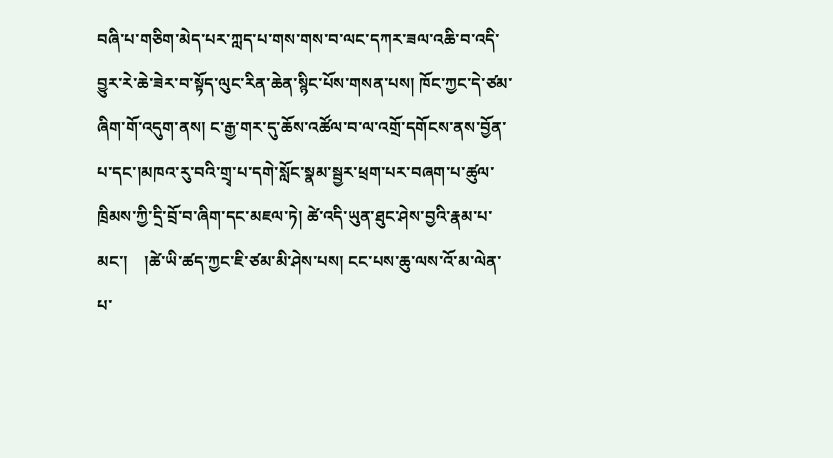བཞི་པ་གཅིག་མེད་པར་ཀླད་པ་གས་གས་བ་ལང་དཀར་ཟལ་འཆི་བ་འདི་བྱུར་རེ་ཆེ་ཟེར་བ་སྟོད་ལུང་རིན་ཆེན་སྙིང་པོས་གསན་པས། ཁོང་ཀྱང་དེ་ཙམ་ཞིག་གོ་འདུག་ནས། ང་རྒྱ་གར་དུ་ཆོས་འཚོལ་བ་ལ་འགྲོ་དགོངས་ནས་བྱོན་པ་དང་།མཁའ་རུ་བའི་གྲྭ་པ་དགེ་སློང་སྣམ་སྦྱར་ཕྲག་པར་བཞག་པ་ཚུལ་ཁྲིམས་ཀྱི་དྲི་བྲོ་བ་ཞིག་དང་མཇལ་ཏེ། ཚེ་འདི་ཡུན་ཐུང་ཤེས་བྱའི་རྣམ་པ་མང་།    །ཚེ་ཡི་ཚད་ཀྱང་ཇི་ཙམ་མི་ཤེས་པས། ངང་པས་ཆུ་ལས་འོ་མ་ལེན་པ་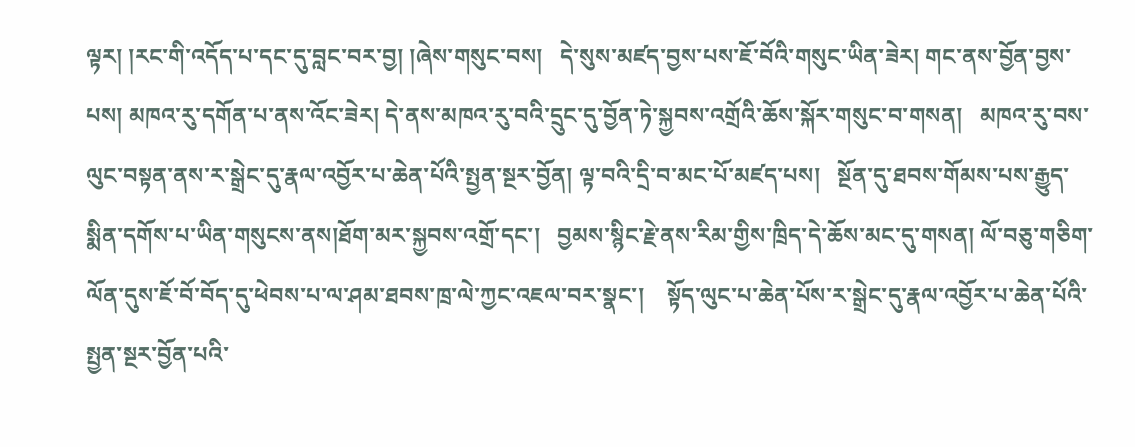ལྟར། །རང་གི་འདོད་པ་དང་དུ་བླང་བར་བྱ། །ཞེས་གསུང་བས།   དེ་སུས་མཛད་བྱས་པས་ཇོ་བོའི་གསུང་ཡིན་ཟེར། གང་ནས་བྱོན་བྱས་པས། མཁའ་རུ་དགོན་པ་ནས་འོང་ཟེར། དེ་ནས་མཁའ་རུ་བའི་དྲུང་དུ་བྱོན་ཏེ་སྐྱབས་འགྲོའི་ཆོས་སྐོར་གསུང་བ་གསན།   མཁའ་རུ་བས་ལུང་བསྟན་ནས་ར་སྒྲེང་དུ་རྣལ་འབྱོར་པ་ཆེན་པོའི་སྤྱན་སྔར་བྱོན། ལྟ་བའི་དྲི་བ་མང་པོ་མཛད་པས།   སྔོན་དུ་ཐབས་གོམས་པས་རྒྱུད་སྨིན་དགོས་པ་ཡིན་གསུངས་ནས།ཐོག་མར་སྐྱབས་འགྲོ་དང་།   བྱམས་སྙིང་རྗེ་ནས་རིམ་གྱིས་ཁྲིད་དེ་ཆོས་མང་དུ་གསན། ལོ་བཅུ་གཅིག་ལོན་དུས་ཇོ་བོ་བོད་དུ་ཕེབས་པ་ལ་ཤམ་ཐབས་ཁྲ་ལེ་ཀྱང་འཇལ་བར་སྣང་།    སྟོད་ལུང་པ་ཆེན་པོས་ར་སྒྲེང་དུ་རྣལ་འབྱོར་པ་ཆེན་པོའི་སྤྱན་སྔར་བྱོན་པའི་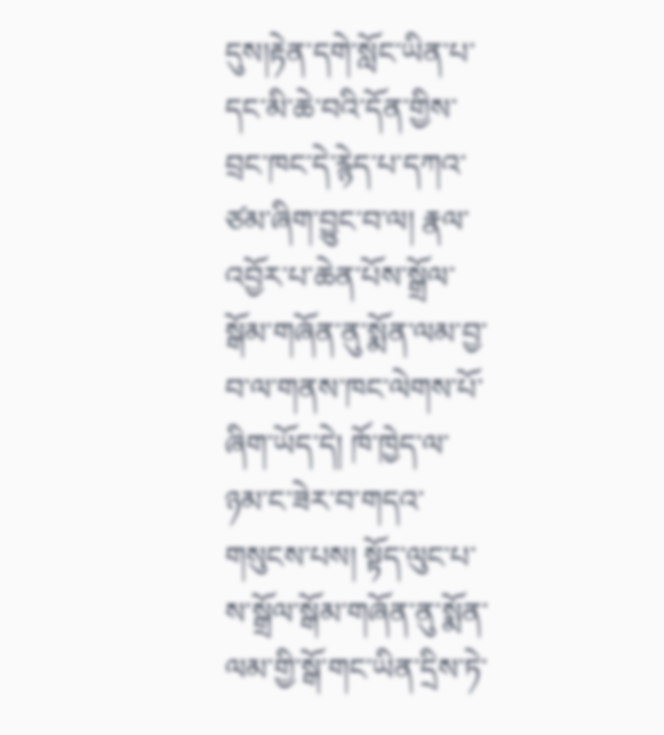དུས།རྟེན་དགེ་སློང་ཡིན་པ་དང་མི་ཆེ་བའི་དོན་གྱིས་བྲང་ཁང་དེ་རྙེད་པ་དཀའ་ཙམ་ཞིག་བྱུང་བ་ལ། རྣལ་འབྱོར་པ་ཆེན་པོས་སྒྲོལ་སྒོམ་གཞོན་ནུ་སྨོན་ལམ་བྱ་བ་ལ་གནས་ཁང་ལེགས་པོ་ཞིག་ཡོད་དེ། ཁོ་ཁྱེད་ལ་ཉམ་ང་ཟེར་བ་གདའ་གསུངས་པས། སྟོད་ལུང་པ་ས་སྒྲོལ་སྒོམ་གཞོན་ནུ་སྨོན་ལམ་གྱི་སྒོ་གང་ཡིན་དྲིས་ཏེ་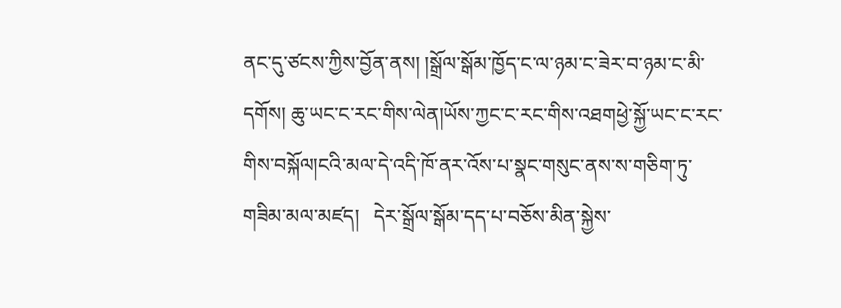ནང་དུ་ཙངས་ཀྱིས་བྱོན་ནས། །སྒྲོལ་སྒོམ་ཁྱོད་ང་ལ་ཉམ་ང་ཟེར་བ་ཉམ་ང་མི་དགོས། ཆུ་ཡང་ང་རང་གིས་ལེན།ཡོས་ཀྱང་ང་རང་གིས་འཐགཕྱེ་སྐྱོ་ཡང་ང་རང་གིས་བསྐོལ།ངའི་མལ་དེ་འདི་ཁོ་ནར་འོས་པ་སྣང་གསུང་ནས་ས་གཅིག་ཏུ་གཟིམ་མལ་མཛད།   དེར་སྒྲོལ་སྒོམ་དད་པ་བཅོས་མིན་སྐྱེས་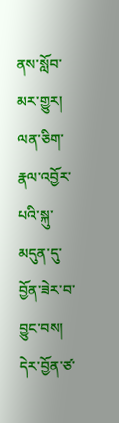ནས་སློབ་མར་གྱུར། ལན་ཅིག་རྣལ་འབྱོར་པའི་སྐུ་མདུན་དུ་བྱོན་ཟེར་བ་བྱུང་བས། དེར་བྱོན་ཙ་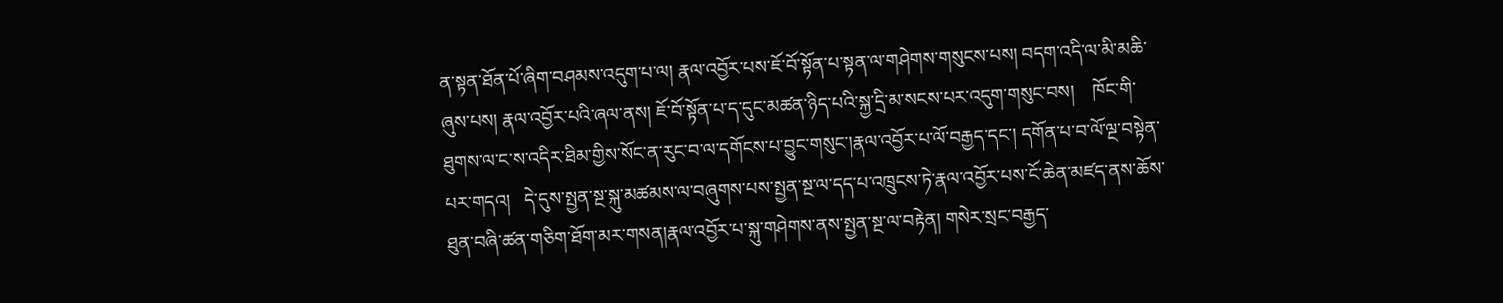ན་སྟན་ཐོན་པོ་ཞིག་བཤམས་འདུག་པ་ལ། རྣལ་འབྱོར་པས་ཇོ་བོ་སྟོན་པ་སྟན་ལ་གཤེགས་གསུངས་པས། བདག་འདི་ལ་མི་མཆི་ཞུས་པས། རྣལ་འབྱོར་པའི་ཞལ་ནས། ཇོ་བོ་སྟོན་པ་ད་དུང་མཚན་ཉིད་པའི་སྐྱ་དྲི་མ་སངས་པར་འདུག་གསུང་བས།    ཁོང་གི་ཐུགས་ལ་ང་ས་འདིར་ཐིམ་གྱིས་སོང་ན་རུང་བ་ལ་དགོངས་པ་བྱུང་གསུང་།རྣལ་འབྱོར་པ་ལོ་བརྒྱད་དང་། དགོན་པ་བ་ལོ་ལྔ་བསྟེན་པར་གདའ།   དེ་དུས་སྤྱན་སྔ་སྐུ་མཚམས་ལ་བཞུགས་པས་སྤྱན་སྔ་ལ་དད་པ་འཁྲུངས་ཏེ་རྣལ་འབྱོར་པས་ངོ་ཆེན་མཛད་ནས་ཆོས་ཐུན་བཞི་ཚན་གཅིག་ཐོག་མར་གསན།རྣལ་འབྱོར་པ་སྐུ་གཤེགས་ནས་སྤྱན་སྔ་ལ་བརྟེན། གསེར་སྲང་བརྒྱད་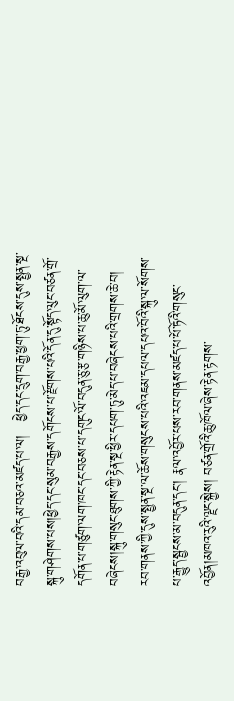བརྒྱ་འབུལ་བའི་དམ་བཅའ་མཛད་པ་ལ།   ཕྱེད་དང་དྲུག་བརྒྱ་ཕྱག་ཏུ་ཐོངས་དུས་སྤྱན་སྔ་སྐུ་གཤེགས་པས།ཕྱེད་དང་སུམ་བརྒྱས་དགོངས་པ་རྫོགས་པའི་དོན་དུ་སྟོད་ལུང་བཙན་གྲོ་དགོན་པ་གཙུག་ལག་ཁང་དང་བཅས་པ་དགུང་ལོ་བདུན་ཅུ་རྩ་གཉིས་པ་ཆུ་མོ་ལུག་ལ་བཞེངས།སྐུ་གསུང་ཐུགས་ཀྱི་རྟེན་སྔ་ཕྱིར་དཔག་ཏུ་མེད་པ་བཞེངས་པའི་གྲགས་ཆེ་བ།   རབ་གནས་ཀྱི་དུས་སྤྱན་སྔ་ལ་ཆོས་གསུངས་པའི་འཇམ་དཔལ་དཔའ་བོའི་སྐུ་ལ་སོགས་པ་རྒྱུད་སྦྱངས་མ་བདུན་དང་། རྣལ་འབྱོར་པས་རབ་གནས་མཛད་པ་པོ་ཏོའི་གསུང་འབྱོན།མཁའ་རུའི་ལྗང་སྐྱེས། བཙན་གྲོའི་ཆུ་ཁོལ་ཞེས་རྟེན་རྟགས་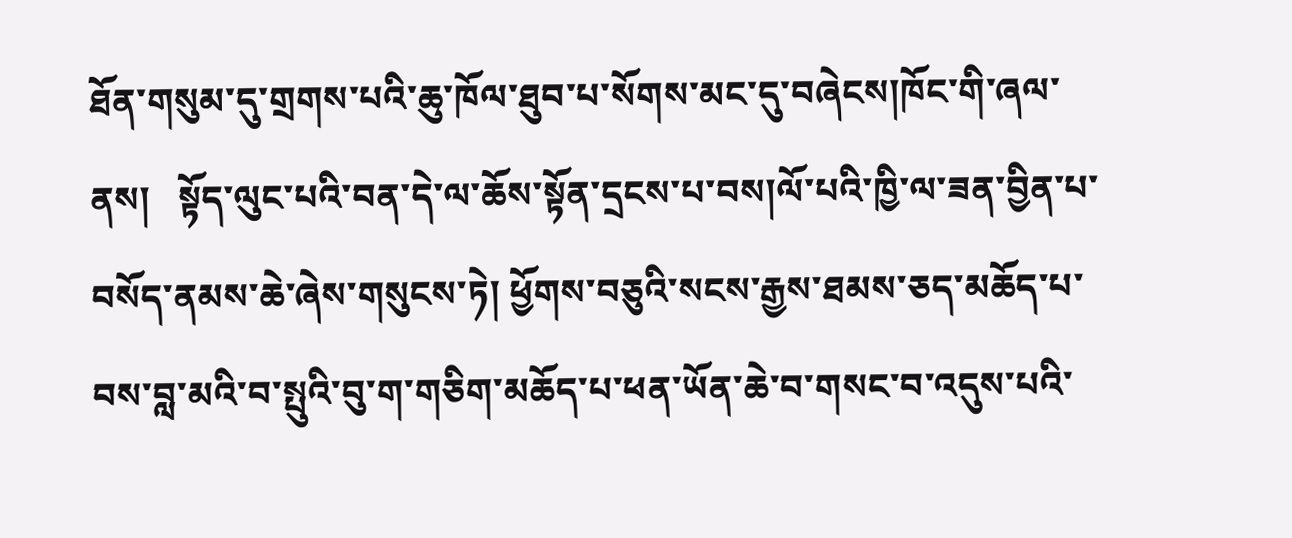ཐོན་གསུམ་དུ་གྲགས་པའི་ཆུ་ཁོལ་ཐུབ་པ་སོགས་མང་དུ་བཞེངས།ཁོང་གི་ཞལ་ནས།   སྟོད་ལུང་པའི་བན་དེ་ལ་ཆོས་སྟོན་དྲངས་པ་བས།ལོ་པའི་ཁྱི་ལ་ཟན་བྱིན་པ་བསོད་ནམས་ཆེ་ཞེས་གསུངས་ཏེ། ཕྱོགས་བཅུའི་སངས་རྒྱས་ཐམས་ཅད་མཆོད་པ་བས་བླ་མའི་བ་སྤུའི་བུ་ག་གཅིག་མཆོད་པ་ཕན་ཡོན་ཆེ་བ་གསང་བ་འདུས་པའི་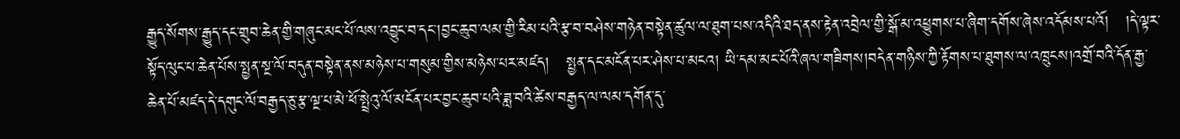རྒྱུད་སོགས་རྒྱུད་དང་གྲུབ་ཆེན་གྱི་གཞུང་མང་པོ་ལས་འབྱུང་བ་དང་།བྱང་ཆུབ་ལམ་གྱི་རིམ་པའི་རྩ་བ་བཤེས་གཉེན་བསྟེན་ཚུལ་ལ་ཐུག་པས་འདིའི་ཐད་ནས་རྟེན་འབྲེལ་གྱི་སྒོ་མ་འཕྱུགས་པ་ཞིག་དགོས་ཞེས་འདོམས་པའོ།   །དེ་ལྟར་སྟོད་ལུང་པ་ཆེན་པོས་སྤྱན་སྔ་ལོ་བདུན་བསྟེན་ནས་མཉེས་པ་གསུམ་གྱིས་མཉེས་པར་མཛད།   སྤྱན་དང་མངོན་པར་ཤེས་པ་མངའ། ཡི་དམ་མང་པོའི་ཞལ་གཟིགས།བདེན་གཉིས་ཀྱི་རྟོགས་པ་ཐུགས་ལ་འཁྲུངས།འགྲོ་བའི་དོན་རྒྱ་ཆེན་པོ་མཛད་དེ་དགུང་ལོ་བརྒྱད་ཅུ་རྩ་ལྔ་པ་མེ་ཕོ་སྤྲེའུ་ལོ་མངོན་པར་བྱང་ཆུབ་པའི་ཟླ་བའི་ཚེས་བརྒྱད་ལ་ལམ་དགོན་དུ་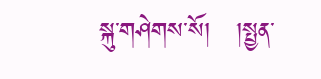སྐུ་གཤེགས་སོ།   །སྤྱན་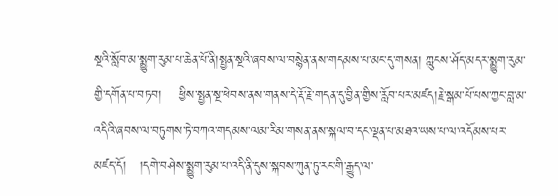སྔའི་སློབ་མ་སྨྱུག་རུམ་པ་ཆེན་པོ་ནི།སྤྱན་སྔའི་ཞབས་ལ་བསྙེན་ནས་གདམས་པ་མང་དུ་གསན། ཀླུངས་ཤོད་མདར་སྨྱུག་རུམ་གྱི་དགོན་པ་བཏབ།    ཕྱིས་སྤྱན་སྔ་ཕེབས་ནས་གནས་དེ་རྡོ་རྗེ་གདན་དུ་བྱིན་གྱིས་རློབ་པར་མཛད།རྗེ་སྒམ་པོ་པས་ཀྱང་བླ་མ་འདིའི་ཞབས་ལ་བཏུགས་ཏེ་བཀའ་གདམས་ལམ་རིམ་གསན་ནས་སྐལ་བ་དང་ལྡན་པ་མཐའ་ཡས་པ་ལ་འདོམས་པར་མཛད་དོ།   །དགེ་བཤེས་སྨྱུག་རུམ་པ་འདི་ནི་དུས་སྐབས་ཀུན་ཏུ་རང་གི་རྒྱུད་ལ་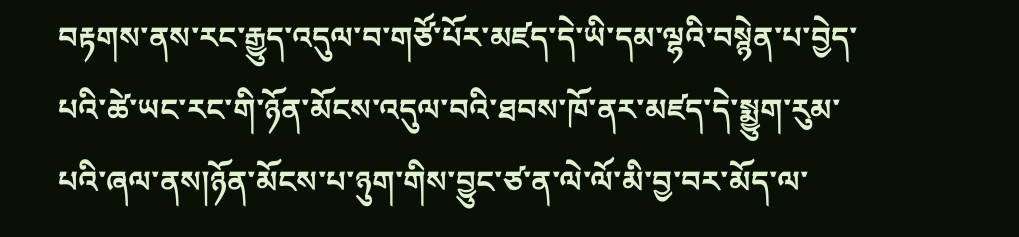བརྟགས་ནས་རང་རྒྱུད་འདུལ་བ་གཙོ་པོར་མཛད་དེ་ཡི་དམ་ལྷའི་བསྙེན་པ་བྱེད་པའི་ཚེ་ཡང་རང་གི་ཉོན་མོངས་འདུལ་བའི་ཐབས་ཁོ་ནར་མཛད་དེ་སྨྱུག་རུམ་པའི་ཞལ་ནས།ཉོན་མོངས་པ་ཉུག་གིས་བྱུང་ཙ་ན་ལེ་ལོ་མི་བྱ་བར་མོད་ལ་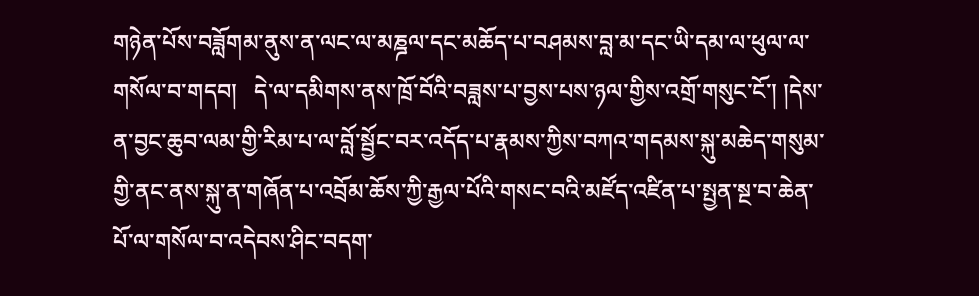གཉེན་པོས་བཟློགམ་ནུས་ན་ལང་ལ་མཎྜལ་དང་མཆོད་པ་བཤམས་བླ་མ་དང་ཡི་དམ་ལ་ཕུལ་ལ་གསོལ་བ་གདབ།   དེ་ལ་དམིགས་ནས་ཁྲོ་བོའི་བཟླས་པ་བྱས་པས་ཉལ་གྱིས་འགྲོ་གསུང་ངོ་། །དེས་ན་བྱང་ཆུབ་ལམ་གྱི་རིམ་པ་ལ་བློ་སྦྱོང་བར་འདོད་པ་རྣམས་ཀྱིས་བཀའ་གདམས་སྐུ་མཆེད་གསུམ་གྱི་ནང་ནས་སྐུ་ན་གཞོན་པ་འབྲོམ་ཆོས་ཀྱི་རྒྱལ་པོའི་གསང་བའི་མཛོད་འཛིན་པ་སྤྱན་སྔ་བ་ཆེན་པོ་ལ་གསོལ་བ་འདེབས་ཤིང་བདག་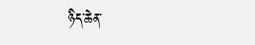ཉིད་ཆེན་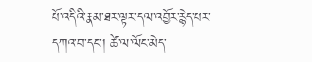པོ་འདིའི་རྣམ་ཐར་ལྟར་དལ་འབྱོར་རྙེད་པར་དཀའ་བ་དང་། ཚེ་ལ་ལོང་མེད་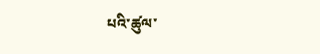པའི་ཚུལ་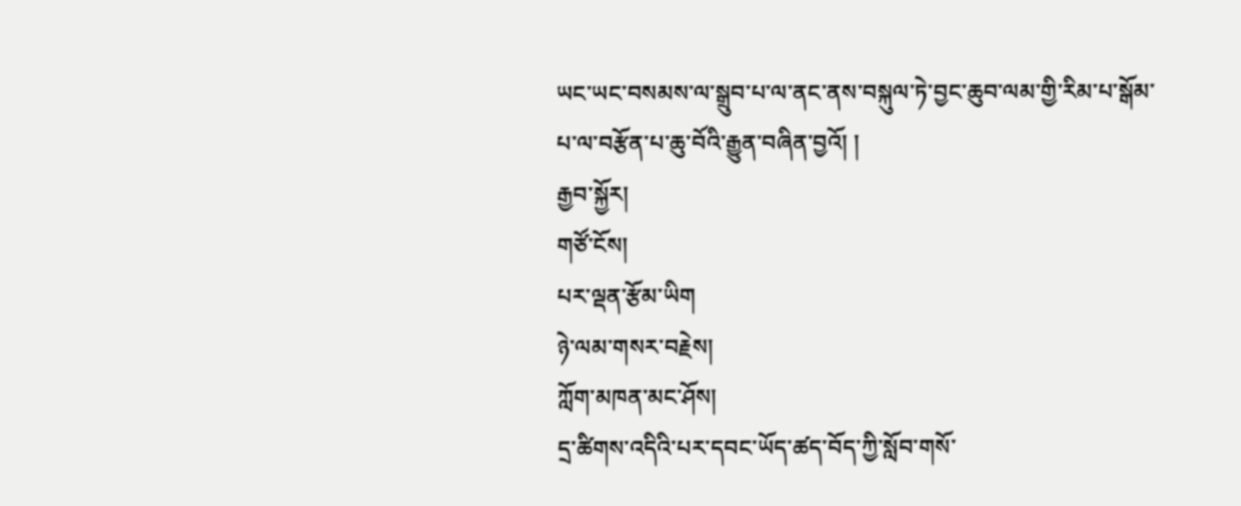ཡང་ཡང་བསམས་ལ་སྒྲུབ་པ་ལ་ནང་ནས་བསྐུལ་ཏེ་བྱང་ཆུབ་ལམ་གྱི་རིམ་པ་སྒོམ་པ་ལ་བརྩོན་པ་ཆུ་བོའི་རྒྱུན་བཞིན་བྱའོ། །
རྒྱབ་སྐྱོར།
གཙོ་ངོས།
པར་ལྡན་རྩོམ་ཡིག
ཉེ་ལམ་གསར་བརྗེས།
ཀློག་མཁན་མང་ཤོས།
དྲ་ཚིགས་འདིའི་པར་དབང་ཡོད་ཚད་བོད་ཀྱི་སློབ་གསོ་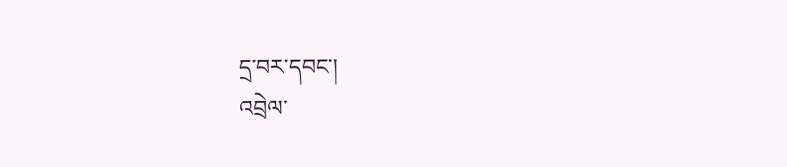དྲ་བར་དབང་།
འབྲེལ་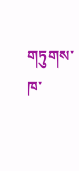གཏུགས་ཁ་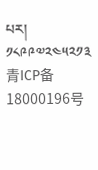པར། ༡༨༩༩༧༢༤༥༢༡༣青ICP备18000196号